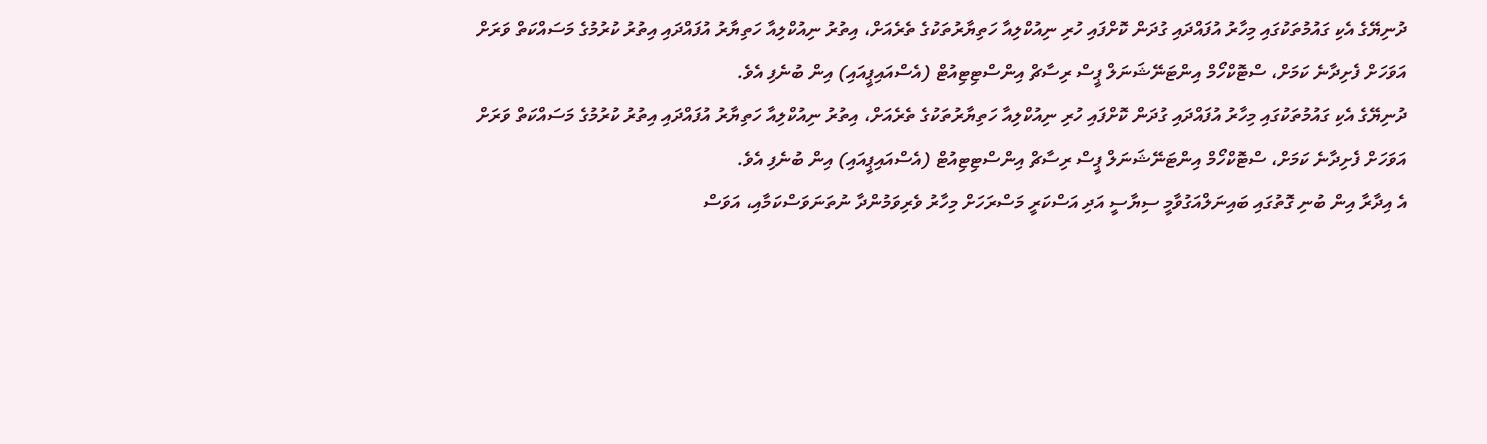ދުނިޔޭގެ އެކި ގައުމުތަކުގައި މިހާރު އުފައްދައި ގުދަން ކޮށްފައި ހުރި ނިއުކްލިއާ ހަތިޔާރުތަކުގެ ތެރެއަށް، އިތުރު ނިއުކްލިއާ ހަތިޔާރު އުފައްދައި އިތުރު ކުރުމުގެ މަސައްކަތް ވަރަށް އަވަހަށް ފެށިދާނެ ކަމަށް، ސްޓޮކްހޯމް އިންޓަނޭޝަނަލް ޕީސް ރިސާޗް އިންސްޓިޓިއުޓް (އެސްއައިޕީއައި) އިން ބުނެފި އެވެ.
ދުނިޔޭގެ އެކި ގައުމުތަކުގައި މިހާރު އުފައްދައި ގުދަން ކޮށްފައި ހުރި ނިއުކްލިއާ ހަތިޔާރުތަކުގެ ތެރެއަށް، އިތުރު ނިއުކްލިއާ ހަތިޔާރު އުފައްދައި އިތުރު ކުރުމުގެ މަސައްކަތް ވަރަށް އަވަހަށް ފެށިދާނެ ކަމަށް، ސްޓޮކްހޯމް އިންޓަނޭޝަނަލް ޕީސް ރިސާޗް އިންސްޓިޓިއުޓް (އެސްއައިޕީއައި) އިން ބުނެފި އެވެ.
އެ އިދާރާ އިން ބުނި ގޮތުގައި ބައިނަލްއަގުވާމީ ސިޔާސީ އަދި އަސްކަރީ މަސްރަހަށް މިހާރު ވެރިވަމުންދާ ނުތަނަވަސްކަމާއި، އަވަސް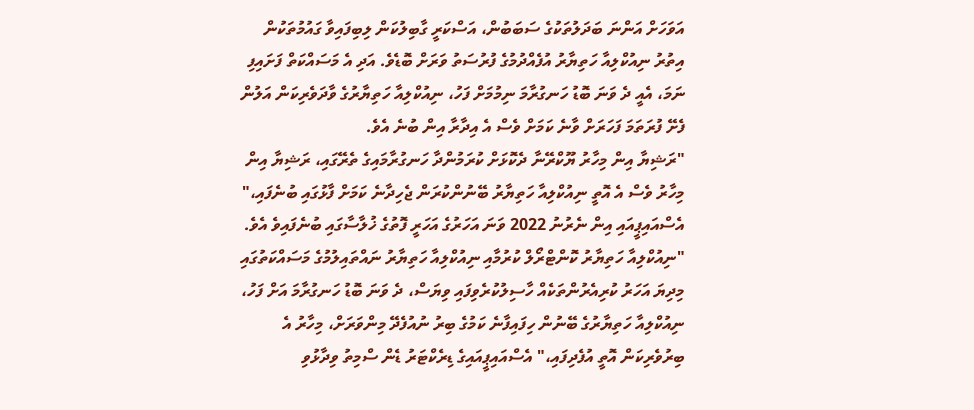އަވަހަށް އަންނަ ބަދަލުތަކުގެ ސަބަބުން، އަސްކަރީ ގާބިލުކަން ލިބިފައިވާ ގައުމުތަކުން އިތުރު ނިއުކްލިއާ ހަތިޔާރު އުފެއްދުމުގެ ފުރުސަތު ވަރަށް ބޮޑެވެ. އަދި އެ މަސައްކަތް ފަށައިފި ނަމަ، އެއީ ދެ ވަނަ ބޮޑު ހަނގުރާމަ ނިމުމަށް ފަހު، ނިއުކްލިއާ ހަތިޔާރުގެ ވާދަވެރިކަން އަލުން ފެށޭ ފުރަތަމަ ފަހަރަށް ވާނެ ކަމަށް ވެސް އެ އިދާރާ އިން ބުނެ އެވެ.
"ރަޝިޔާ އިން މިހާރު ޔޫކްރޭނާ ދެކޮޅަށް ކުރަމުންދާ ހަނގުރާމައިގެ ތެރޭގައި، ރަޝިޔާ އިން މިހާރު ވެސް އެ އޮތީ ނިއުކްލިއާ ހަތިޔާރު ބޭނުންކުރަން ޖެހިދާނެ ކަމަށް ފާޅުގައި ބުނެފައި،" އެސްއައިޕީއައި އިން ނެރުނު 2022 ވަނަ އަހަރުގެ އަހަރީ ފޮތުގެ ޚުލާސާގައި ބުނެފައިވެ އެވެ.
"ނިއުކްލިއާ ހަތިޔާރު ކޮންޓްރޯލް ކުރުމާއި ނިއުކްލިއާ ހަތިޔާރު ނައްތައިލުމުގެ މަސައްކަތުގައި މިދިޔަ އަހަރު ކުރިއެރުންތަކެއް ހާސިލުކުރެވިފައި ވިޔަސް، ދެ ވަނަ ބޮޑު ހަނގުރާމަ އަށް ފަހު، ނިއުކްލިއާ ހަތިޔާރުގެ ބޭނުން ހިފައިފާނެ ކަމުގެ ބިރު ނުއުފެދޭ މިންވަރަށް، މިހާރު އެ ބިރުވެރިކަން އޮތީ އުފެދިފައި،" އެސްއައިޕީއައިގެ ޑިރެކްޓަރު ޑެން ސްމިތު ވިދާޅުވި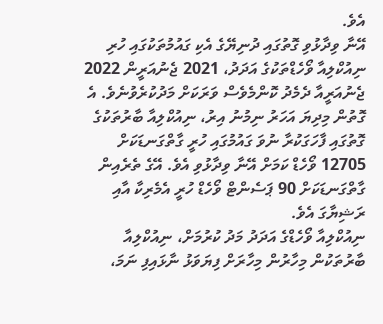އެވެ.
އޭނާ ވިދާޅުވި ގޮތުގައި ދުނިޔޭގެ އެކި ގައުމުތަކުގައި ހުރި ނިއުކްލިއާ ވޯހެޑްތަކުގެ އަދަދު، 2021 ޖެނުއަރީން 2022 ޖެނުއަރީއާ ދެމެދު ކޮންމެވެސް ވަރަކަށް މަދުކުރެވުނެވެ. އެ ގޮތުން މިދިޔަ އަހަރު ނިމުނު އިރު، ނިއުކްލިއާ ބާރުތަކުގެ ގޮތުގައި ފާހަގަކުރާ ނުވަ ގައުމުގައި ހުރީ ގާތްގަނޑަކަށް 12705 ވޯހެޑް ކަމަށް އޭނާ ވިދާޅުވި އެވެ. އޭގެ ތެރެއިން ގާތްގަނޑަކަށް 90 ޕަސެންޓް ވޯހެޑް ހުރީ އެމެރިކާ އާއި ރަޝިޔާގަ އެވެ.
ނިއުކްލިއާ ވޯހެޑްގެ އަދަދު މަދު ކުރުމަށް، ނިއުކްލިއާ ބާރުތަކުން މިހާރުން މިހާރަށް ފިޔަވަޅު ނާޅައިފި ނަމަ،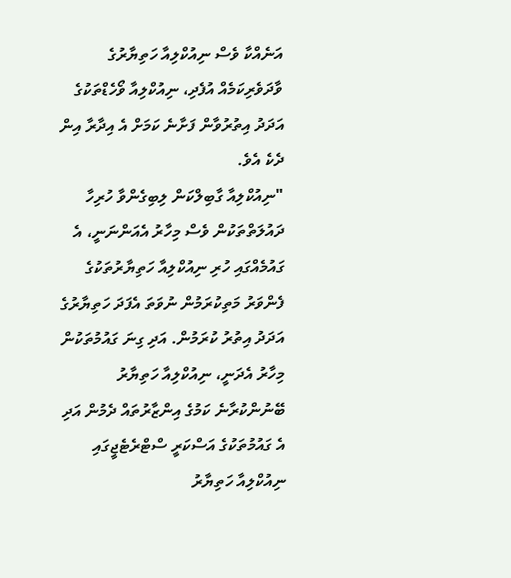އަނެއްކާ ވެސް ނިއުކްލިއާ ހަތިޔާރުގެ ވާދަވެރިކަމެއް އުފެދި، ނިއުކްލިއާ ވޯހެޑްތަކުގެ އަދަދު އިތުރުވާން ފަށާނެ ކަމަށް އެ އިދާރާ އިން ދެކެ އެވެ.
"ނިއުކްލިއާ ގާބިލްކަން ލިބިގެންވާ ހުރިހާ ދައުލަތްތަކުން ވެސް މިހާރު އެއަންނަނީ، އެ ގައުމެއްގައި ހުރި ނިއުކްލިއާ ހަތިޔާރުތަކުގެ ފެންވަރު މަތިކުރަމުން ނުވަތަ އެފަދަ ހަތިޔާރުގެ އަދަދު އިތުރު ކުރަމުން. އަދި ގިނަ ގައުމުތަކުން މިހާރު އެދަނީ، ނިއުކްލިއާ ހަތިޔާރު ބޭނުންކުރާނެ ކަމުގެ އިންޒާރުތައް ދެމުން އަދި އެ ގައުމުތަކުގެ އަސްކަރީ ސްޓްރެޓެޖީގައި ނިއުކްލިއާ ހަތިޔާރު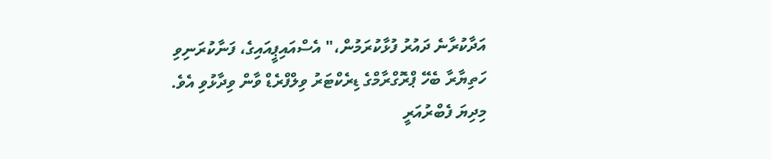އަދާކުރާނެ ދައުރު ފުޅާކުރަމުން،" އެސްއައިޕީއައިގެ، ފަނާކުރަނިވި ހަތިޔާރާ ބެހޭ ޕްރޮގްރާމްގެ ޑިރެކްޓަރު ވިލްފްރެޑް ވާން ވިދާޅުވި އެވެ.
މިދިޔަ ފެބްރުއަރީ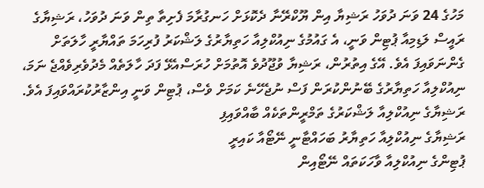މަހުގެ 24 ވަނަ ދުވަހު ރަޝިޔާ އިން ޔޫކްރޭނާ ދެކޮޅަށް ހަނގުރާމަ ފެށިތާ ތިން ވަނަ ދުވަހު، ރަޝިޔާގެ ރައީސް ލަޑިމިއާ ޕުޓިން ވަނީ، އެ ގައުމުގެ ނިއުކްލިއާ ހަތިޔާރުގެ ލަޝްކަރު ފުރިހަމަ ތައްޔާރީ ހާލަތަށް ގެންނަވައިފަ އެވެ. އޭގެ އިތުރުން، ރަޝިޔާ ވުޖޫދުވެ އޮތުމަށް ހުރަސްއެޅޭ ފަދަ ހާލަތެއް މެދުވެރިވެއްޖެ ނަމަ، ނިއުކްލިއާ ހަތިޔާރުގެ ބޭނުންކުރަން ފަސް ނުޖެހޭނެ ކަމަށް ވެސް، ޕުޓިން ވަނީ އިންޒާރުކުރައްވައިފަ އެވެ.
ރަޝިޔާގެ ނިއުކްލިއާ ލަޝްކަރުގެ ތަމްރީންތަކެއް ބާއްވައިފި
ރަޝިޔާގެ ނިއުކްލިއާ ހަތިޔާރު ބަހައްޓާނީ ނޭޓޯއާ ކައިރީ
ޕުޓިންގެ ނިއުކްލިއާ ވާހަކަތައް ނޭޓޯއިން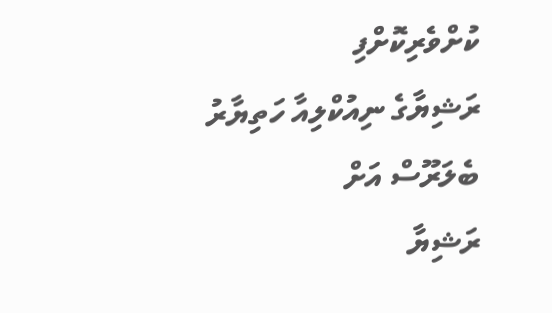ކުށްވެރިކޮށްފި
ރަޝިޔާގެ ނިއުކްލިއާ ހަތިޔާރު ބެލަރޫސް އަށް
ރަޝިޔާ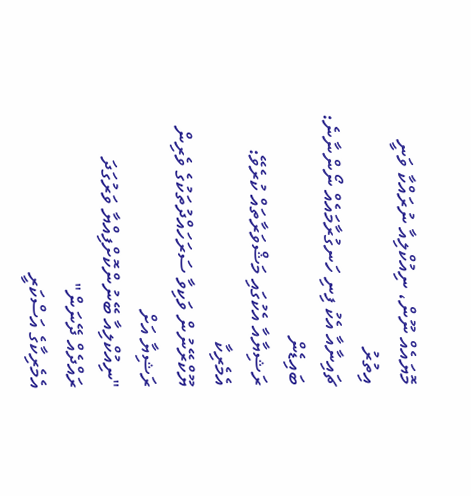މޮޔައެއް ނޫން، ނިއުކްލިއާ ނުރައްކާ ވަނީ އިތުރު
ޗައިނާއާ އެކު ފިނި ހަނގުރާމައެއް ނޯންނާނެ: ބައިޑެން
ރަޝިޔާއާ އެކުގައި މަޝްވަރާތައް ކުރެވޭ: އެމެރިކާ
ޔޫކްރޭނުން ވަކިވާ ސަރަހައްދުތަކުގެ ވެރިން ރަޝިޔާ އަށް
"ނިއުކްލިއާ ބޭނުންކޮށްފިއްޔާ ވަރުގަދަ ރައްދެއް ދޭނަން"
އެމެރިކާގެ އަސްކަރީ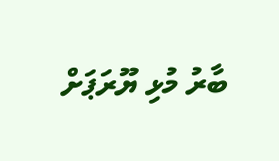ބާރު މުޅި ޔޫރަޕަށް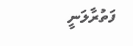ފަތުރާލަނީ